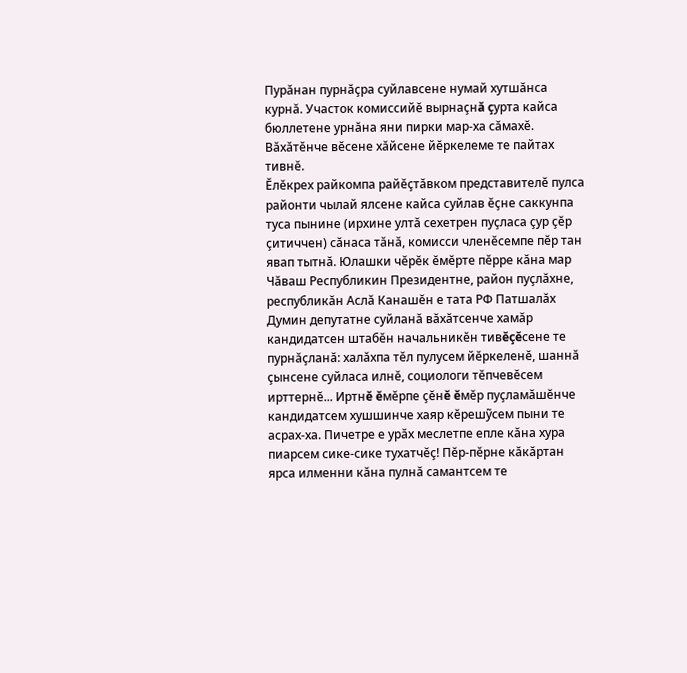Пурăнан пурнăçра суйлавсене нумай хутшăнса курнă. Участок комиссийĕ вырнаçнă çурта кайса бюллетене урнăна яни пирки мар-ха сăмахĕ. Вăхăтĕнче вĕсене хăйсене йĕркелеме те пайтах тивнĕ.
Ĕлĕкрех райкомпа райĕçтăвком представителĕ пулса районти чылай ялсене кайса суйлав ĕçне саккунпа туса пынине (ирхине ултă сехетрен пуçласа çур çĕр çитиччен) сăнаса тăнă, комисси членĕсемпе пĕр тан явап тытнă. Юлашки чĕрĕк ĕмĕрте пĕрре кăна мар Чăваш Республикин Президентне, район пуçлăхне, республикăн Аслă Канашĕн е тата РФ Патшалăх Думин депутатне суйланă вăхăтсенче хамăр кандидатсен штабĕн начальникĕн тивĕçĕсене те пурнăçланă: халăхпа тĕл пулусем йĕркеленĕ, шаннă çынсене суйласа илнĕ, социологи тĕпчевĕсем ирттернĕ... Иртнĕ ĕмĕрпе çĕнĕ ĕмĕр пуçламăшĕнче кандидатсем хушшинче хаяр кĕрешỹсем пыни те асрах-ха. Пичетре е урăх меслетпе епле кăна хура пиарсем сике-сике тухатчĕç! Пĕр-пĕрне кăкăртан ярса илменни кăна пулнă самантсем те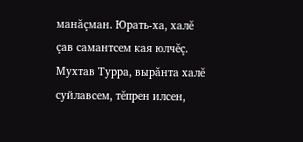манăçман. Юрать-ха, халĕ çав самантсем кая юлчĕç. Мухтав Турра, вырăнта халĕ суйлавсем, тĕпрен илсен,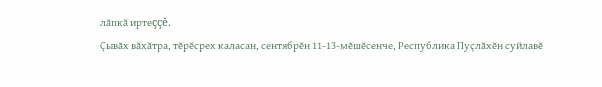лăпкă иртеççĕ.
Çывăх вăхăтра, тĕрĕсрех каласан, сентябрĕн 11-13-мĕшĕсенче, Республика Пуçлăхĕн суйлавĕ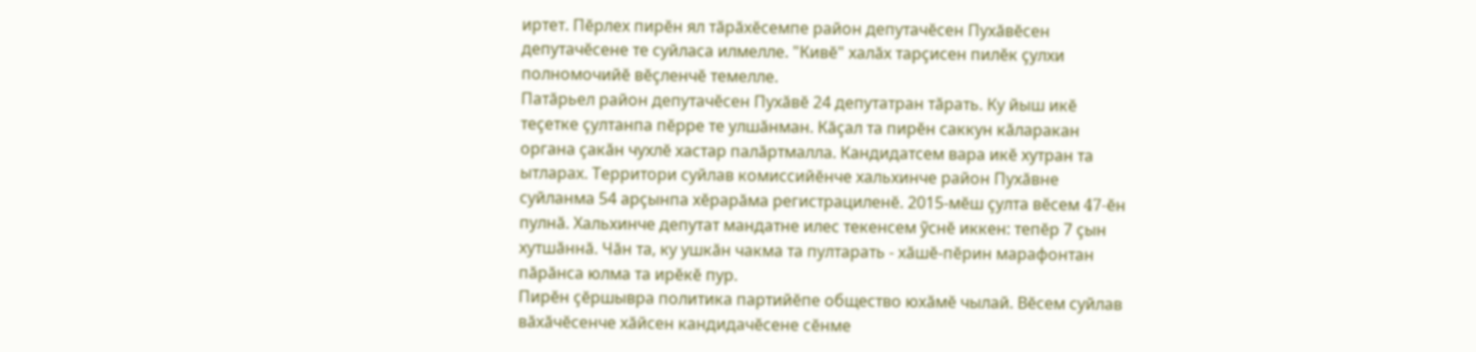иртет. Пĕрлех пирĕн ял тăрăхĕсемпе район депутачĕсен Пухăвĕсен депутачĕсене те суйласа илмелле. "Кивĕ" халăх тарçисен пилĕк çулхи полномочийĕ вĕçленчĕ темелле.
Патăрьел район депутачĕсен Пухăвĕ 24 депутатран тăрать. Ку йыш икĕ теçетке çултанпа пĕрре те улшăнман. Кăçал та пирĕн саккун кăларакан органа çакăн чухлĕ хастар палăртмалла. Кандидатсем вара икĕ хутран та ытларах. Территори суйлав комиссийĕнче хальхинче район Пухăвне суйланма 54 арçынпа хĕрарăма регистрациленĕ. 2015-мĕш çулта вĕсем 47-ĕн пулнă. Хальхинче депутат мандатне илес текенсем ỹснĕ иккен: тепĕр 7 çын хутшăннă. Чăн та, ку ушкăн чакма та пултарать - хăшĕ-пĕрин марафонтан пăрăнса юлма та ирĕкĕ пур.
Пирĕн çĕршывра политика партийĕпе общество юхăмĕ чылай. Вĕсем суйлав вăхăчĕсенче хăйсен кандидачĕсене сĕнме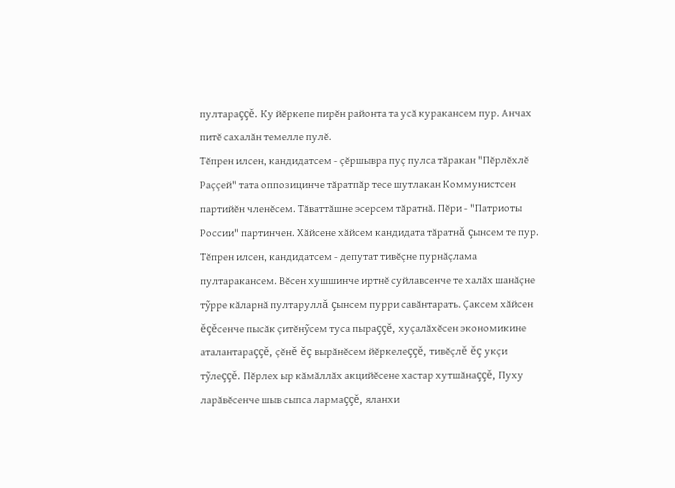пултараççĕ. Ку йĕркепе пирĕн районта та усă куракансем пур. Анчах питĕ сахалăн темелле пулĕ.
Тĕпрен илсен, кандидатсем - çĕршывра пуç пулса тăракан "Пĕрлĕхлĕ Раççей" тата оппозицинче тăратпăр тесе шутлакан Коммунистсен партийĕн членĕсем. Тăваттăшне эсерсем тăратнă. Пĕри - "Патриоты России" партинчен. Хăйсене хăйсем кандидата тăратнă çынсем те пур. Тĕпрен илсен, кандидатсем - депутат тивĕçне пурнăçлама пултаракансем. Вĕсен хушшинче иртнĕ суйлавсенче те халăх шанăçне тỹрре кăларнă пултаруллă çынсем пурри савăнтарать. Çаксем хăйсен ĕçĕсенче пысăк çитĕнỹсем туса пыраççĕ, хуçалăхĕсен экономикине аталантараççĕ, çĕнĕ ĕç вырăнĕсем йĕркелеççĕ, тивĕçлĕ ĕç укçи тỹлеççĕ. Пĕрлех ыр кăмăллăх акцийĕсене хастар хутшăнаççĕ, Пуху ларăвĕсенче шыв сыпса лармаççĕ, яланхи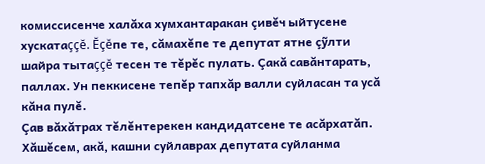комиссисенче халăха хумхантаракан çивĕч ыйтусене хускатаççĕ. Ĕçĕпе те, сăмахĕпе те депутат ятне çỹлти шайра тытаççĕ тесен те тĕрĕс пулать. Çакă савăнтарать, паллах. Ун пеккисене тепĕр тапхăр валли суйласан та усă кăна пулĕ.
Çав вăхăтрах тĕлĕнтерекен кандидатсене те асăрхатăп. Хăшĕсем, акă, кашни суйлаврах депутата суйланма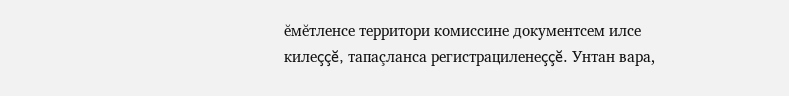ĕмĕтленсе территори комиссине документсем илсе килеççĕ, тапаçланса регистрациленеççĕ. Унтан вара,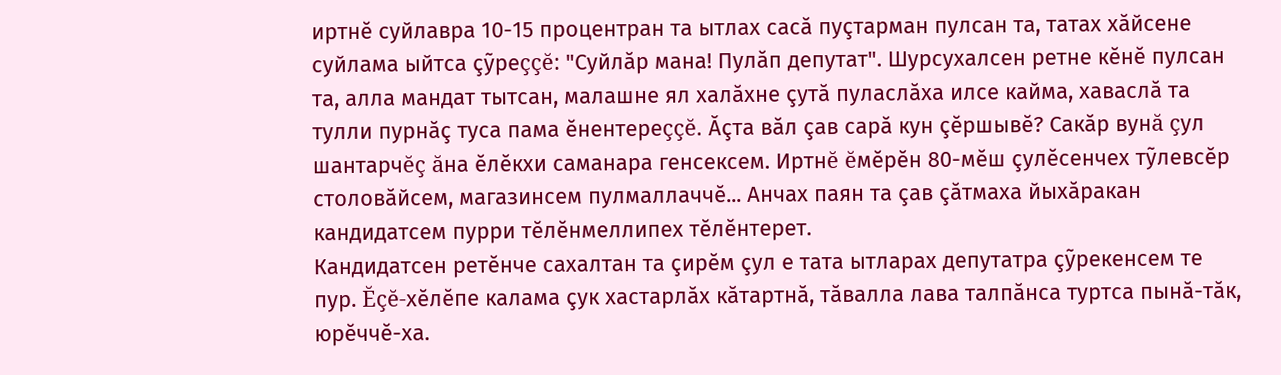иртнĕ суйлавра 10-15 процентран та ытлах сасă пуçтарман пулсан та, татах хăйсене суйлама ыйтса çỹреççĕ: "Суйлăр мана! Пулăп депутат". Шурсухалсен ретне кĕнĕ пулсан та, алла мандат тытсан, малашне ял халăхне çутă пуласлăха илсе кайма, хаваслă та тулли пурнăç туса пама ĕнентереççĕ. Ăçта вăл çав сарă кун çĕршывĕ? Сакăр вунă çул шантарчĕç ăна ĕлĕкхи саманара генсексем. Иртнĕ ĕмĕрĕн 80-мĕш çулĕсенчех тỹлевсĕр столовăйсем, магазинсем пулмаллаччĕ... Анчах паян та çав çăтмаха йыхăракан кандидатсем пурри тĕлĕнмеллипех тĕлĕнтерет.
Кандидатсен ретĕнче сахалтан та çирĕм çул е тата ытларах депутатра çỹрекенсем те пур. Ĕçĕ-хĕлĕпе калама çук хастарлăх кăтартнă, тăвалла лава талпăнса туртса пынă-тăк, юрĕччĕ-ха.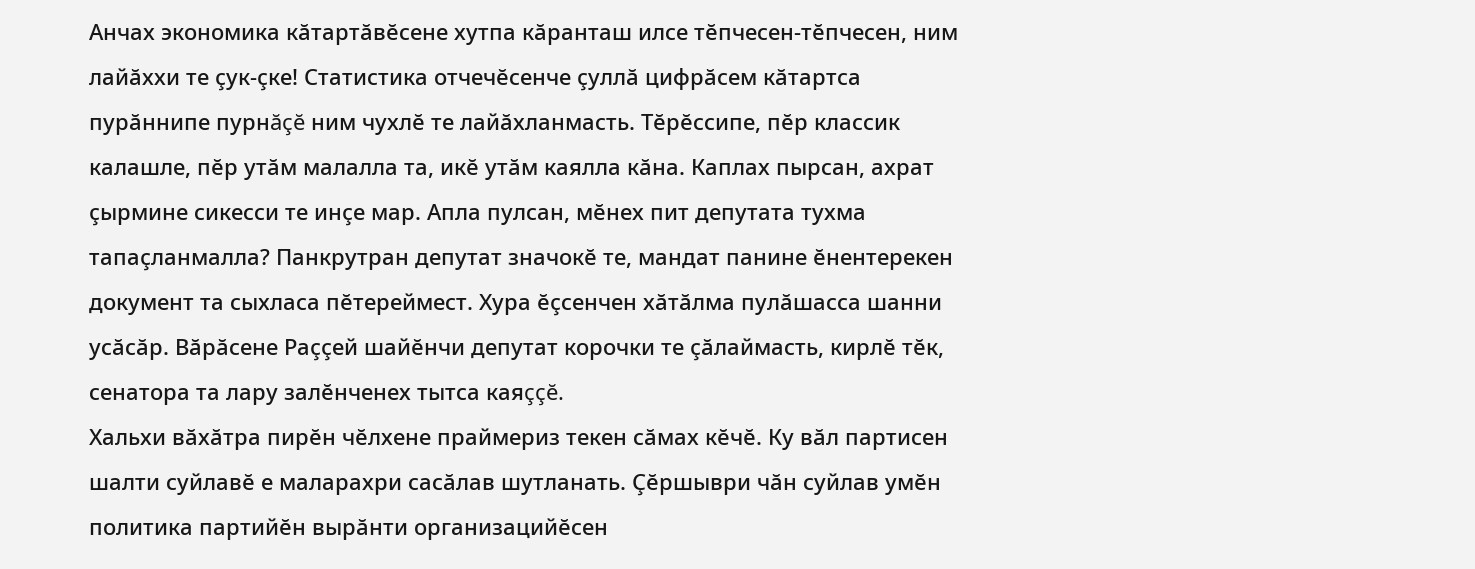Анчах экономика кăтартăвĕсене хутпа кăранташ илсе тĕпчесен-тĕпчесен, ним лайăххи те çук-çке! Статистика отчечĕсенче çуллă цифрăсем кăтартса пурăннипе пурнăçĕ ним чухлĕ те лайăхланмасть. Тĕрĕссипе, пĕр классик калашле, пĕр утăм малалла та, икĕ утăм каялла кăна. Каплах пырсан, ахрат çырмине сикесси те инçе мар. Апла пулсан, мĕнех пит депутата тухма тапаçланмалла? Панкрутран депутат значокĕ те, мандат панине ĕнентерекен документ та сыхласа пĕтереймест. Хура ĕçсенчен хăтăлма пулăшасса шанни усăсăр. Вăрăсене Раççей шайĕнчи депутат корочки те çăлаймасть, кирлĕ тĕк, сенатора та лару залĕнченех тытса каяççĕ.
Хальхи вăхăтра пирĕн чĕлхене праймериз текен сăмах кĕчĕ. Ку вăл партисен шалти суйлавĕ е маларахри сасăлав шутланать. Çĕршыври чăн суйлав умĕн политика партийĕн вырăнти организацийĕсен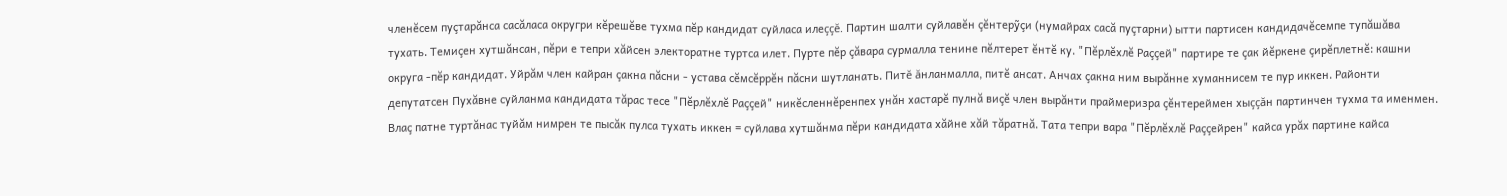членĕсем пуçтарăнса сасăласа округри кĕрешĕве тухма пĕр кандидат суйласа илеççĕ. Партин шалти суйлавĕн çĕнтерỹçи (нумайрах сасă пуçтарни) ытти партисен кандидачĕсемпе тупăшăва тухать. Темиçен хутшăнсан, пĕри е тепри хăйсен электоратне туртса илет. Пурте пĕр çăвара сурмалла тенине пĕлтерет ĕнтĕ ку. "Пĕрлĕхлĕ Раççей" партире те çак йĕркене çирĕплетнĕ: кашни округа -пĕр кандидат. Уйрăм член кайран çакна пăсни - устава сĕмсĕррĕн пăсни шутланать. Питĕ ăнланмалла, питĕ ансат. Анчах çакна ним вырăнне хуманнисем те пур иккен. Районти депутатсен Пухăвне суйланма кандидата тăрас тесе "Пĕрлĕхлĕ Раççей" никĕсленнĕренпех унăн хастарĕ пулнă виçĕ член вырăнти праймеризра çĕнтереймен хыççăн партинчен тухма та именмен. Влаç патне туртăнас туйăм нимрен те пысăк пулса тухать иккен = суйлава хутшăнма пĕри кандидата хăйне хăй тăратнă. Тата тепри вара "Пĕрлĕхлĕ Раççейрен" кайса урăх партине кайса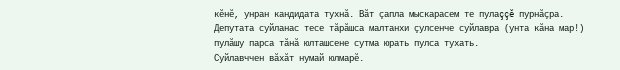кĕнĕ, унран кандидата тухнă. Вăт çапла мыскарасем те пулаççĕ пурнăçра. Депутата суйланас тесе тăрăшса малтанхи çулсенче суйлавра (унта кăна мар!) пулăшу парса тăнă юлташсене сутма юрать пулса тухать.
Суйлавччен вăхăт нумай юлмарĕ.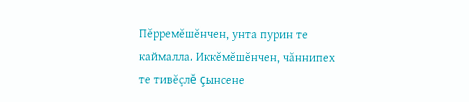Пĕрремĕшĕнчен, унта пурин те каймалла. Иккĕмĕшĕнчен, чăннипех те тивĕçлĕ çынсене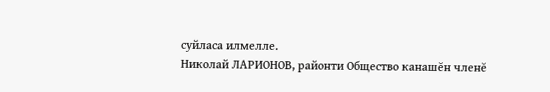суйласа илмелле.
Николай ЛАРИОНОВ, районти Общество канашĕн членĕ